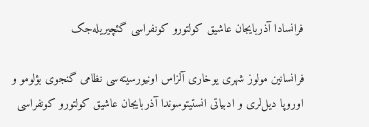فرانسادا آذربایجان عاشیق کولتورو کونفراسی گئچیریله‌جک

فرانسانین مولوز شهری یوخاری آلزاس اونیورسیته‌سی نظامی گنجوی بؤلومو و اوروپا دیل‌لری و ادبیاتی انستیتوسوندا آذربایجان عاشیق کولتورو کونفراسی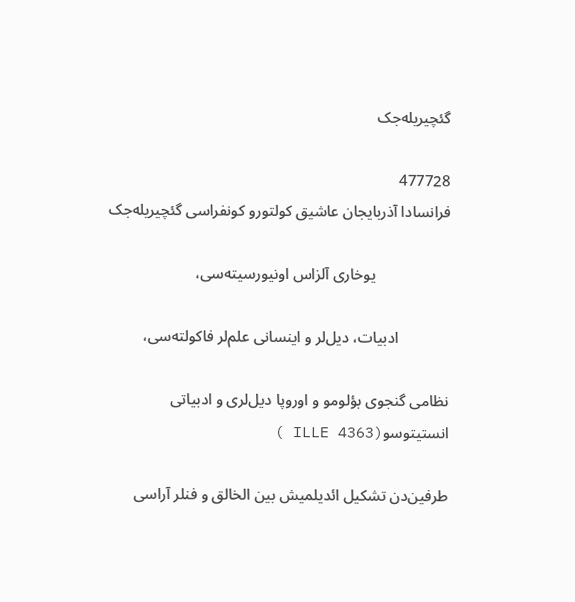گئچیریله‌جک

477728
فرانسادا آذربایجان عاشیق کولتورو کونفراسی گئچیریله‌جک

                   یوخاری آلزاس اونیورسیته‌سی،

             ادبیات، دیل‌لر و اینسانی علم‌لر فاکولته‌سی،

نظامی گنجوی بؤلومو و اوروپا دیل‌لری و ادبیاتی انستیتوسو(ILLE 4363 )

طرفین‌دن تشکیل ائدیلمیش بین الخالق و فنلر آراسی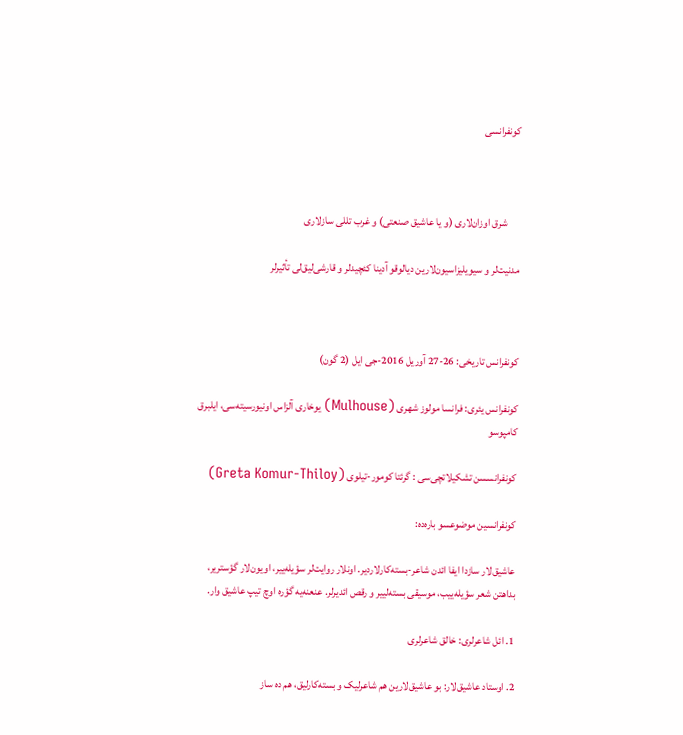کونفرانسی



      شرق اوزان‌لاری (و یا عاشیق صنعتی) و غرب تللی سازلاری

مدنیت‌لر و سیویلیزاسیون‌لارین دیالوقو آدینا کئچیدلر و قارشی‌لیق‌لی تأثیرلر



کونفرانس تاریخی: 26-27 آوریل 2016-جی ایل (2 گون)

کونفرانس یئری: فرانسا مولوز شهری (Mulhouse) یوخاری آلزاس اونیورسیته‌سی، ایلبرق کامپوسو

کونفرانسسن تشکیلاتچی‌سی : گرئتا کومور-تیلوی (Greta Komur-Thiloy)

کونفرانسین موضوعسو باره‌ده:

عاشیق‌لار سازدا ایفا ائدن شاعر-بسته‌کارلاردیر. اونلار روایت‌لر سؤیله‌ییر، اویون‌لار گؤستریر، بداهتن شعر سؤیله‌ییب، موسیقی بسته‌لییر و رقص ائدیرلر. عنعنه‌یه گؤره اوچ تیپ عاشیق وار.

1. ائل شاعرلری: خالق شاعرلری

2. اوستاد عاشیق‌لار: بو عاشیق‌لارین هم شاعرلیک و بسته‌کارلیق، هم ده ساز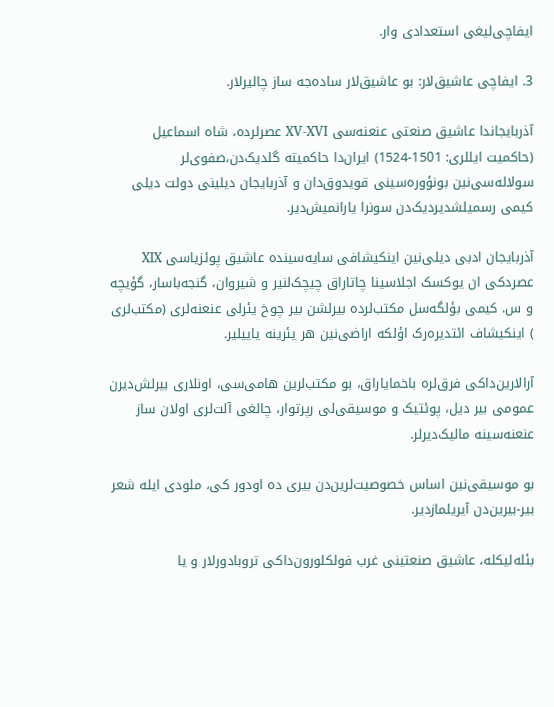ایفاچی‌لیغی استعدادی وار.

3. ایفاچی عاشیق‌لار: بو عاشیق‌لار ساده‌جه ساز چالیرلار.

آذربایجاندا عاشیق صنعتی عنعنه‌سی XV-XVI عصرلرده، شاه اسماعیل (حاکمیت ایللری: 1501-1524) ایران‌دا حاکمیته گلدیک‌دن،صفوی‌لر سولاله‌سی‌نین بونؤوره‌سینی قویدوق‌دان و آذربایجان دیلینی دولت دیلی کیمی رسمیلشدیردیک‌دن سونرا یارانمیش‌دیر.

آذربایجان ادبی دیلی‌نین اینکیشافی سایه‌سینده عاشیق پوئزیاسی XIX عصردکی ان یوکسک اجلاسینا چاتا‌راق چیچک‌لنیر و شیروان، گنجه‌باسار، گؤیچه و س. کیمی بؤلگه‌سل مکتب‌لرده بیرلشن بیر چوخ یئرلی عنعنه‌لری (مکتب‌لری ) اینکیشاف ائتدیره‌رک اؤلکه اراضی‌نین هر یئرینه یاییلیر.

آرا‌لارین‌داکی فرق‌لره باخمایا‌راق، بو مکتب‌لرین هامی‌سی، اونلاری بیرلش‌دیرن عمومی بیر دیل، پوئتیک و موسیقی‌لی رپرتوار، چالغی آلت‌لری اولان ساز عنعنه‌سینه مالیک‌دیرلر.

بو موسیقی‌نین اساس خصوصیت‌لرین‌دن بیری ده اودور کی، ملودی ایله شعر بیر-بیرین‌دن آیریلمازدیر.

بئله‌لیکله، عاشیق صنعتینی غرب فولکلورون‌داکی تروبا‌دورلار و یا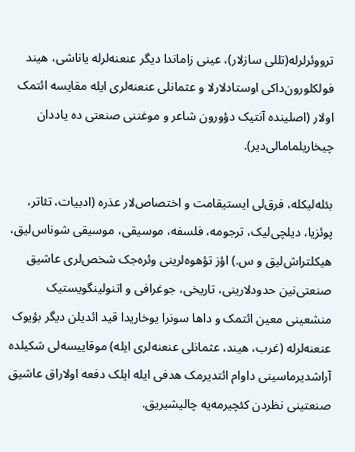ترووئرلرله(تللی سازلار)، عینی زاماندا دیگر عنعنه‌لرله یاناشی، هیند فولکلورون‌داکی اوستادلارلا و عثمانلی عنعنه‌لری ایله مقایسه ائتمک اولار (اصلینده آنتیک دؤورون شاعر و موغننی صنعتی ده یاددان چیخاریلماما‌لی‌دیر).

بئله‌لیکله، فرق‌لی ایستیقامت و اختصاص‌لار عذره (ادبیات، تئاتر، پوئزیا، دیلچی‌لیک، ترجومه، فلسفه، موسیقی، موسیقی شوناس‌لیق، هیکلتراش‌لیق و س.) اؤز تؤهوه‌لرینی وئره‌جک شخص‌لری عاشیق صنعتی‌نین حدودلارینی، تاریخی، جوغرافی و اتنولینگویستیک منشعینی معین ائتمک و داها سونرا یوخاریدا قید ائدیلن دیگر بؤیوک عنعنه‌لرله (غرب، هیند، عثمانلی عنعنه‌لری ایله) موقاییسه‌لی شکیلده آراشدیرماسینی داوام ائتدیرمک هدفی ایله ایلک دفعه اولا‌راق عاشیق صنعتینی نظردن کئچیرمه‌یه چالیشیریق.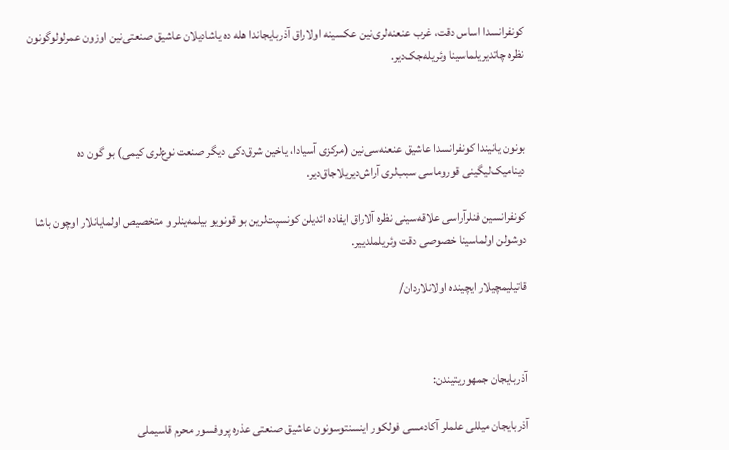کونفرانسدا اساس دقت، غرب عنعنه‌لری‌نین عکسینه اولا‌راق آذربایجاندا هله ده یاشادیلان عاشیق صنعتی‌نین اوزون عمرلولوگونون نظره چاتدیریلماسینا وئریله‌جک‌دیر.



بونون یانیندا کونفرانسدا عاشیق عنعنه‌سی‌نین (مرکزی آسیادا، یاخین شرق‌دکی دیگر صنعت نوع‌لری کیمی) بو گون ده دینامیک‌لیگینی قوروماسی سبب‌لری آراش‌دیریلا‌جاق‌دیر.

کونفرانسین فنلرآراسی علاقه‌سینی نظره آلا‌راق ایفاده ائدیلن کونسپت‌لرین بو قونویو بیلمه‌ینلر و متخصیص اولمایانلار اوچون باشا دوشولن اولماسینا خصوصی دقت وئریلملدییر.

قاتیلیمچیلار ایچینده اولانلاردان/



آذربایجان جمهوریتیندن:

آذربایجان میللی علملر آکادمسی فولکور اینسنتوسونون عاشیق صنعتی عذره پروفسور محرم قاسیملی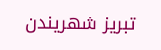تبریز شهریندن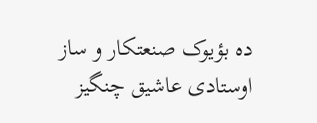ده بؤیوک صنعتکار و ساز اوستادی عاشیق چنگیز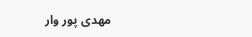مهدی پور وار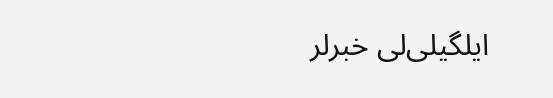ایلگیلی‌لی خبرلر